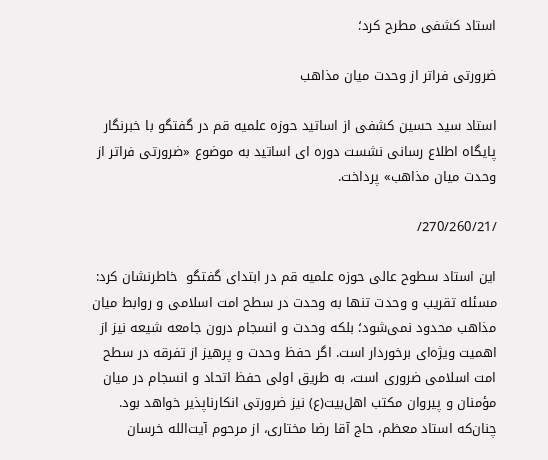استاد کشفی مطرح کرد؛

ضرورتی فراتر از وحدت میان مذاهب

استاد سید حسین کشفی از اساتید حوزه علمیه قم در گفتگو با خبرنگار پایگاه اطلاع رسانی نشست دوره ای اساتید به موضوع «ضرورتی فراتر از وحدت میان مذاهب» پرداخت.

/270/260/21/

این استاد سطوح عالی حوزه علمیه قم در ابتدای گفتگو  خاطرنشان کرد: مسئله تقریب و وحدت تنها به وحدت در سطح امت اسلامی و روابط میان مذاهب محدود نمی‌شود؛ بلکه وحدت و انسجام درون جامعه شیعه نیز از اهمیت ویژه‌ای برخوردار است. اگر حفظ وحدت و پرهیز از تفرقه در سطح امت اسلامی ضروری است، به طریق اولی حفظ اتحاد و انسجام در میان مؤمنان و پیروان مکتب اهل‌بیت(ع) نیز ضرورتی انکارناپذیر خواهد بود. چنان‌که استاد معظم، حاج آقا رضا مختاری، از مرحوم آیت‌الله خرسان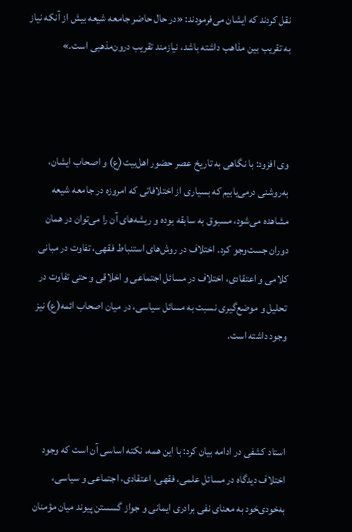نقل کردند که ایشان می‌فرمودند: «در حال حاضر جامعه شیعه بیش از آنکه نیاز به تقریب بین مذاهب داشته باشد، نیازمند تقریب درون‌مذهبی است.»



وی افزود: با نگاهی به تاریخ عصر حضور اهل‌بیت(ع) و اصحاب ایشان، به‌روشنی درمی‌یابیم که بسیاری از اختلافاتی که امروزه در جامعه شیعه مشاهده می‌شود، مسبوق به سابقه بوده و ریشه‌های آن را می‌توان در همان دوران جست‌وجو کرد. اختلاف در روش‌های استنباط فقهی، تفاوت در مبانی کلامی و اعتقادی، اختلاف در مسائل اجتماعی و اخلاقی و حتی تفاوت در تحلیل و موضع‌گیری نسبت به مسائل سیاسی، در میان اصحاب ائمه(ع) نیز وجود داشته است.



استاد کشفی در ادامه بیان کرد: با این‌ همه، نکته اساسی آن است که وجود اختلاف دیدگاه در مسائل علمی، فقهی، اعتقادی، اجتماعی و سیاسی، به‌خودی‌خود به معنای نفی برادری ایمانی و جواز گسستن پیوند میان مؤمنان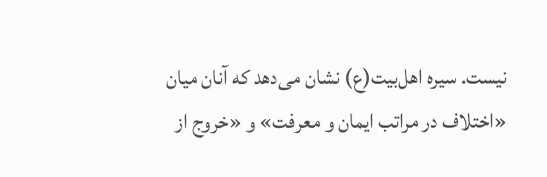نیست. سیره اهل‌بیت(ع) نشان می‌دهد که آنان میان «اختلاف در مراتب ایمان و معرفت» و «خروج از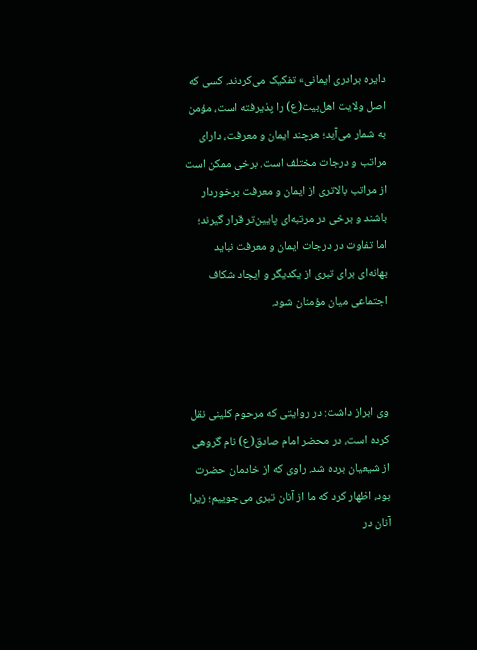دایره برادری ایمانی» تفکیک می‌کردند. کسی که اصل ولایت اهل‌بیت(ع) را پذیرفته است، مؤمن به شمار می‌آید؛ هرچند ایمان و معرفت، دارای مراتب و درجات مختلف است. برخی ممکن است از مراتب بالاتری از ایمان و معرفت برخوردار باشند و برخی در مرتبه‌ای پایین‌تر قرار گیرند؛ اما تفاوت در درجات ایمان و معرفت نباید بهانه‌ای برای تبری از یکدیگر و ایجاد شکاف اجتماعی میان مؤمنان شود.



وی ابراز داشت: در روایتی که مرحوم کلینی نقل کرده است، در محضر امام صادق(ع) نام گروهی از شیعیان برده شد. راوی که از خادمان حضرت بود، اظهار کرد که ما از آنان تبری می‌جوییم؛ زیرا آنان در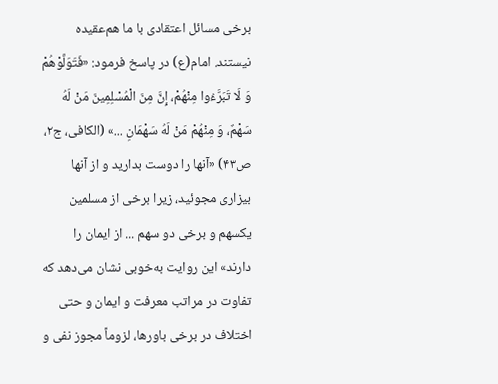برخی مسائل اعتقادی با ما هم‌عقیده نیستند. امام(ع) در پاسخ فرمود: «فَتَوَلَّوْهُمْ وَ لَا تَبَرَّءُوا مِنْهُمْ، إِنَّ مِنَ الْمُسْلِمِينَ مَنْ لَهُ سَهْمٌ، وَ مِنْهُمْ مَنْ لَهُ سَهْمَانِ ...» (الکافی، ج۲، ص۴۳) «آنها را دوست بداريد و از آنها بيزاری‌ مجوئيد، زيرا برخی‌ از مسلمين يكسهم و برخی‌ دو سهم ... از ایمان را دارند» این روایت به‌خوبی نشان می‌دهد که تفاوت در مراتب معرفت و ایمان و حتی اختلاف در برخی باورها، لزوماً مجوز نفی و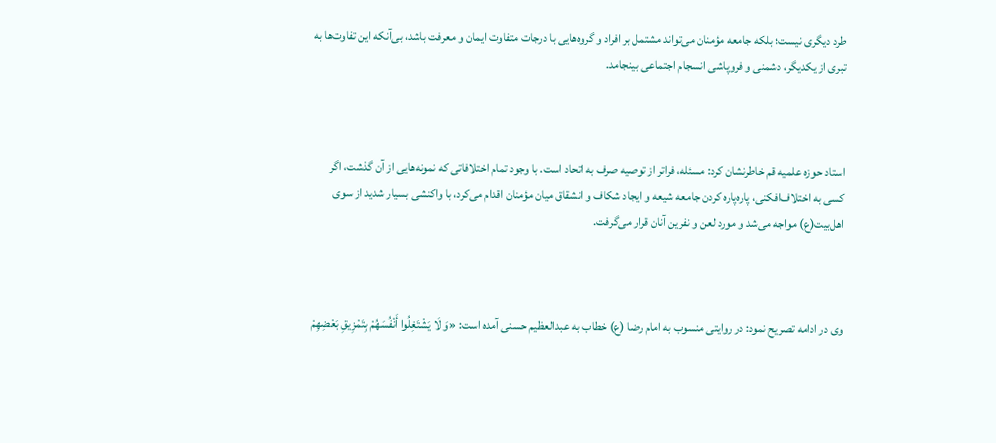طرد دیگری نیست؛ بلکه جامعه مؤمنان می‌تواند مشتمل بر افراد و گروه‌هایی با درجات متفاوت ایمان و معرفت باشد، بی‌آنکه این تفاوت‌ها به تبری از یکدیگر، دشمنی و فروپاشی انسجام اجتماعی بینجامد.



استاد حوزه علمیه قم خاطرنشان کرد: مسئله، فراتر از توصیه صرف به اتحاد است. با وجود تمام اختلافاتی که نمونه‌هایی از آن گذشت، اگر کسی به اختلاف‌افکنی، پاره‌پاره کردن جامعه شیعه و ایجاد شکاف و انشقاق میان مؤمنان اقدام می‌کرد، با واکنشی بسیار شدید از سوی اهل‌بیت(ع) مواجه می‌شد و مورد لعن و نفرین آنان قرار می‌گرفت.



وی در ادامه تصریح نمود: در روایتی منسوب به امام رضا (ع) خطاب به عبدالعظیم حسنی آمده است: «وَ لَا يَشْتَغِلُوا أَنْفُسَهُمْ بِتَمْزِيقِ بَعْضِهِمْ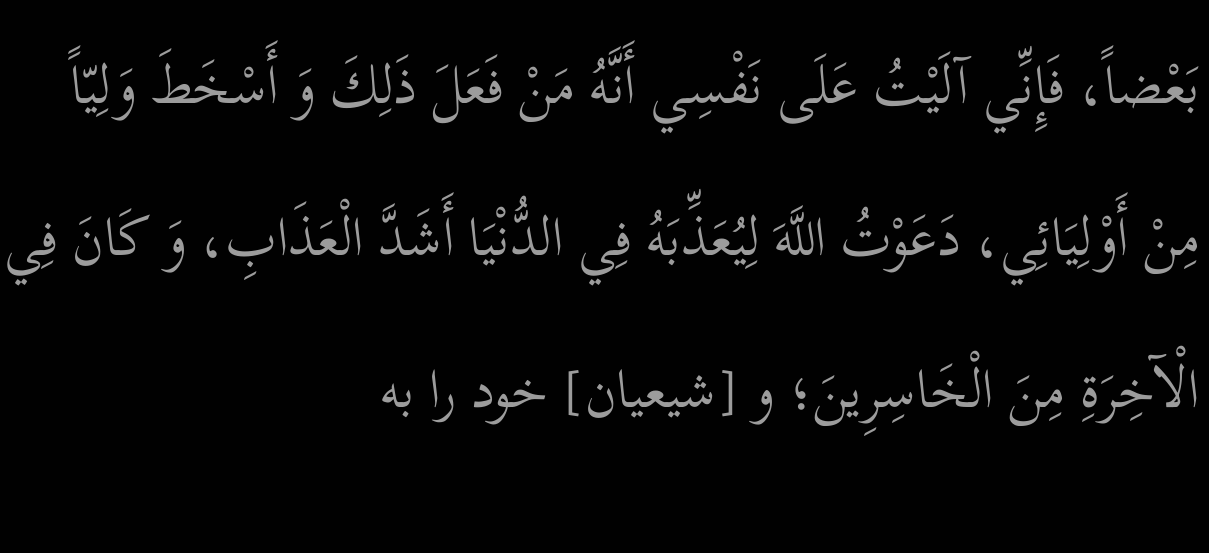بَعْضاً، فَإِنِّي آلَيْتُ عَلَى نَفْسِي أَنَّهُ مَنْ فَعَلَ ذَلِكَ وَ أَسْخَطَ وَلِيّاً مِنْ أَوْلِيَائِي، دَعَوْتُ اللَّهَ لِيُعَذِّبَهُ فِي الدُّنْيَا أَشَدَّ الْعَذَابِ، وَ كَانَ فِي الْآخِرَةِ مِنَ الْخَاسِرِينَ؛ و [شیعیان] خود را به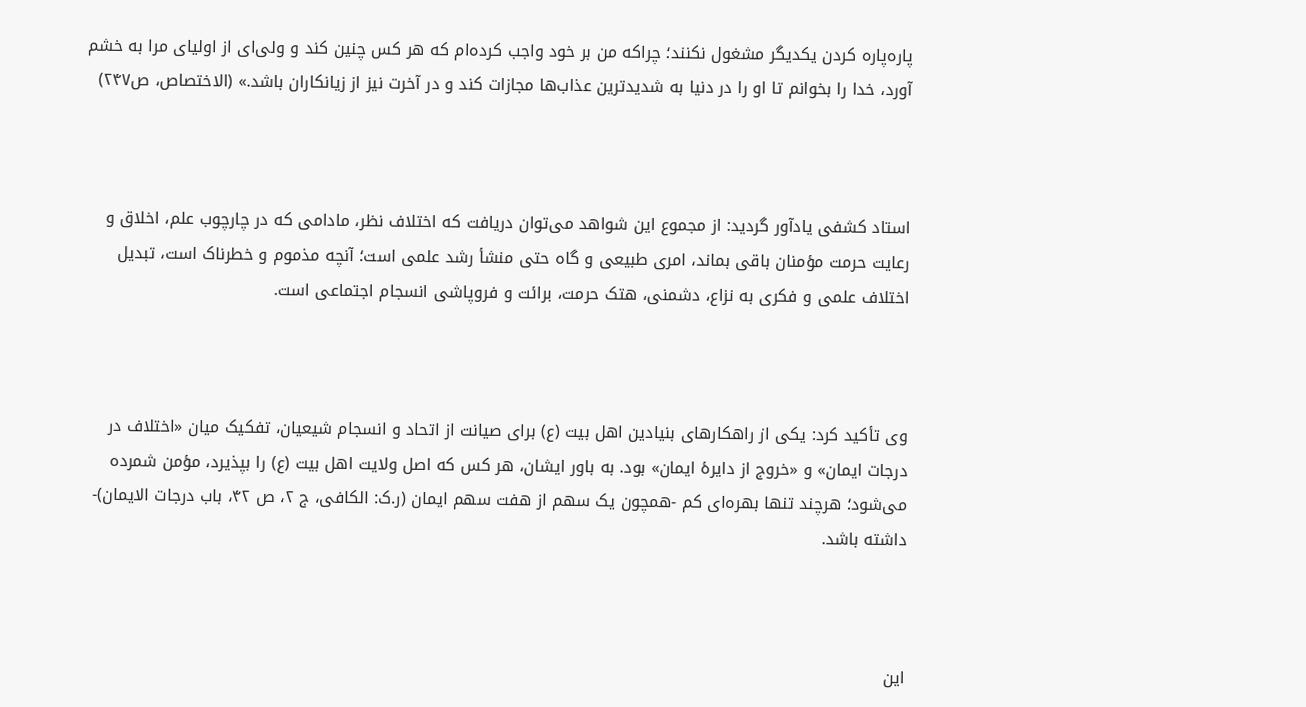پاره‌پاره کردن یکدیگر مشغول نکنند؛ چراکه من بر خود واجب کرده‌ام که هر کس چنین کند و ولی‌ای از اولیای مرا به خشم آورد، خدا را بخوانم تا او را در دنیا به شدیدترین عذاب‌ها مجازات کند و در آخرت نیز از زیانکاران باشد.» (الاختصاص، ص۲۴۷)



استاد کشفی یادآور گردید: از مجموع این شواهد می‌توان دریافت که اختلاف نظر، مادامی که در چارچوب علم، اخلاق و رعایت حرمت مؤمنان باقی بماند، امری طبیعی و گاه حتی منشأ رشد علمی است؛ آنچه مذموم و خطرناک است، تبدیل اختلاف علمی و فکری به نزاع، دشمنی، هتک حرمت، برائت و فروپاشی انسجام اجتماعی است.



وی تأکید کرد: یکی از راهکارهای بنیادین اهل بیت (ع) برای صیانت از اتحاد و انسجام شیعیان، تفکیک میان «اختلاف در درجات ایمان» و «خروج از دایرهٔ ایمان» بود. به باور ایشان، هر کس که اصل ولایت اهل بیت (ع) را بپذیرد، مؤمن شمرده می‌شود؛ هرچند تنها بهره‌ای کم -همچون یک سهم از هفت سهم ایمان (ر.ک: الکافی، ج ۲، ص ۴۲، باب درجات الایمان)- داشته باشد.



این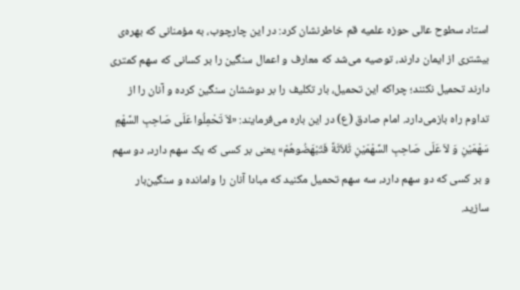استاد سطوح عالی حوزه علمیه قم خاطرنشان کرد: در این چارچوب، به مؤمنانی که بهره‌ی بیشتری از ایمان دارند، توصیه می‌شد که معارف و اعمال سنگین را بر کسانی که سهم کمتری دارند تحمیل نکنند؛ چراکه این تحمیل، بار تکلیف را بر دوششان سنگین کرده و آنان را از تداوم راه بازمی‌دارد. امام صادق (ع) در این باره می‌فرمایند: «لاَ تَحْمِلُوا عَلَى صَاحِبِ السَّهْمِ سَهْمَيْنِ وَ لاَ عَلَى صَاحِبِ السَّهْمَيْنِ ثَلاَثَةً فَتَبْهَضُوهُمْ» یعنی بر کسی که یک سهم دارد، دو سهم و بر کسی که دو سهم دارد، سه سهم تحمیل مکنید که مبادا آنان را وامانده و سنگین‌بار سازید.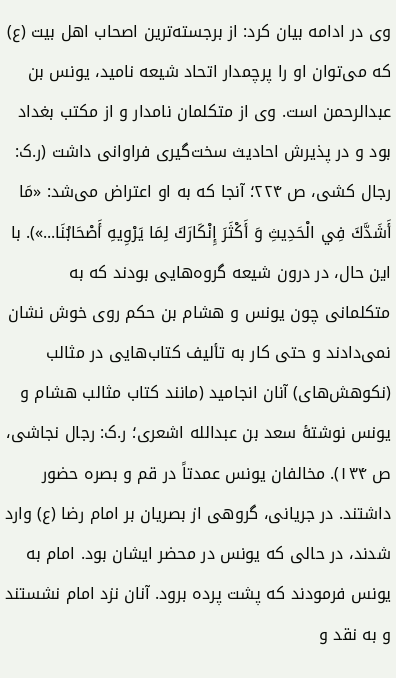وی در ادامه بیان کرد: از برجسته‌ترین اصحاب اهل بیت (ع) که می‌توان او را پرچمدار اتحاد شیعه نامید، یونس بن عبدالرحمن است. وی از متکلمان نامدار و از مکتب بغداد بود و در پذیرش احادیث سخت‌گیری فراوانی داشت (ر.ک: رجال کشی، ص ۲۲۴؛ آنجا که به او اعتراض می‌شد: «مَا أَشَدَّكَ فِي الْحَدِيثِ وَ أَكْثَرَ إِنْكَارَكَ لِمَا يَرْوِيهِ أَصْحَابُنَا...»). با این حال، در درون شیعه گروه‌هایی بودند که به متکلمانی چون یونس و هشام بن حکم روی خوش نشان نمی‌دادند و حتی کار به تألیف کتاب‌هایی در مثالب (نکوهش‌های) آنان انجامید (مانند کتاب مثالب هشام و یونس نوشتهٔ سعد بن عبدالله اشعری؛ ر.ک: رجال نجاشی، ص ۱۳۴). مخالفان یونس عمدتاً در قم و بصره حضور داشتند. در جریانی، گروهی از بصریان بر امام رضا (ع) وارد شدند، در حالی که یونس در محضر ایشان بود. امام به یونس فرمودند که پشت پرده برود. آنان نزد امام نشستند و به نقد و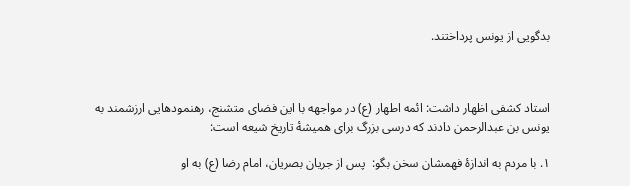بدگویی از یونس پرداختند.



استاد کشفی اظهار داشت: ائمه اطهار (ع) در مواجهه با این فضای متشنج، رهنمودهایی ارزشمند به یونس بن عبدالرحمن دادند که درسی بزرگ برای همیشهٔ تاریخ شیعه است:

۱. با مردم به اندازهٔ فهمشان سخن بگو:  پس از جریان بصریان، امام رضا (ع) به او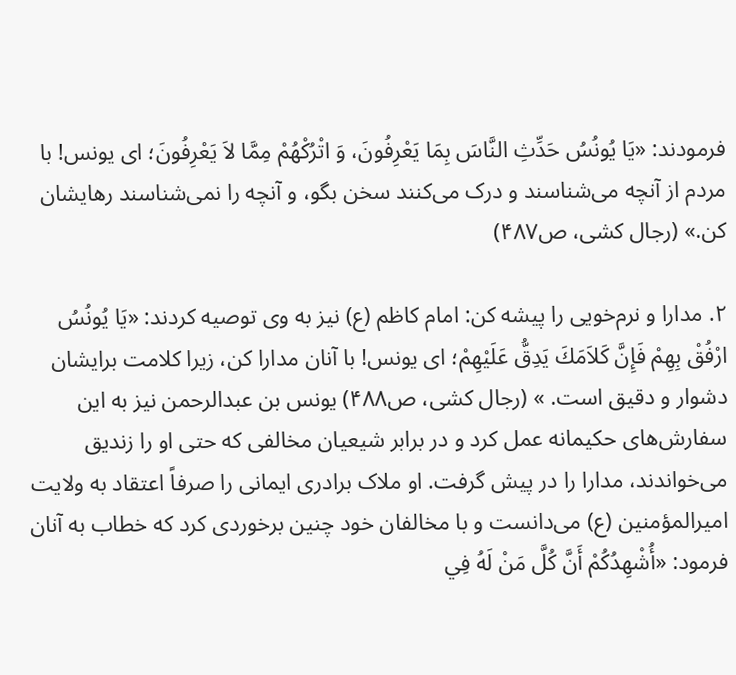فرمودند: «يَا يُونُسُ حَدِّثِ النَّاسَ بِمَا يَعْرِفُونَ، وَ اتْرُكْهُمْ مِمَّا لاَ يَعْرِفُونَ؛ ای یونس! با مردم از آنچه می‌شناسند و درک می‌کنند سخن بگو، و آنچه را نمی‌شناسند رهایشان کن.» (رجال کشی، ص۴۸۷)

۲. مدارا و نرم‌خویی را پیشه کن: امام کاظم (ع) نیز به وی توصیه کردند: «يَا يُونُسُ ارْفُقْ بِهِمْ فَإِنَّ كَلاَمَكَ يَدِقُّ عَلَيْهِمْ؛ ای یونس! با آنان مدارا کن، زیرا کلامت برایشان دشوار و دقیق است. » (رجال کشی، ص۴۸۸) یونس بن عبدالرحمن نیز به این سفارش‌های حکیمانه عمل کرد و در برابر شیعیان مخالفی که حتی او را زندیق می‌خواندند، مدارا را در پیش گرفت. او ملاک برادری ایمانی را صرفاً اعتقاد به ولایت امیرالمؤمنین (ع) می‌دانست و با مخالفان خود چنین برخوردی کرد که خطاب به آنان فرمود: «أُشْهِدُكُمْ أَنَّ كُلَّ مَنْ لَهُ فِي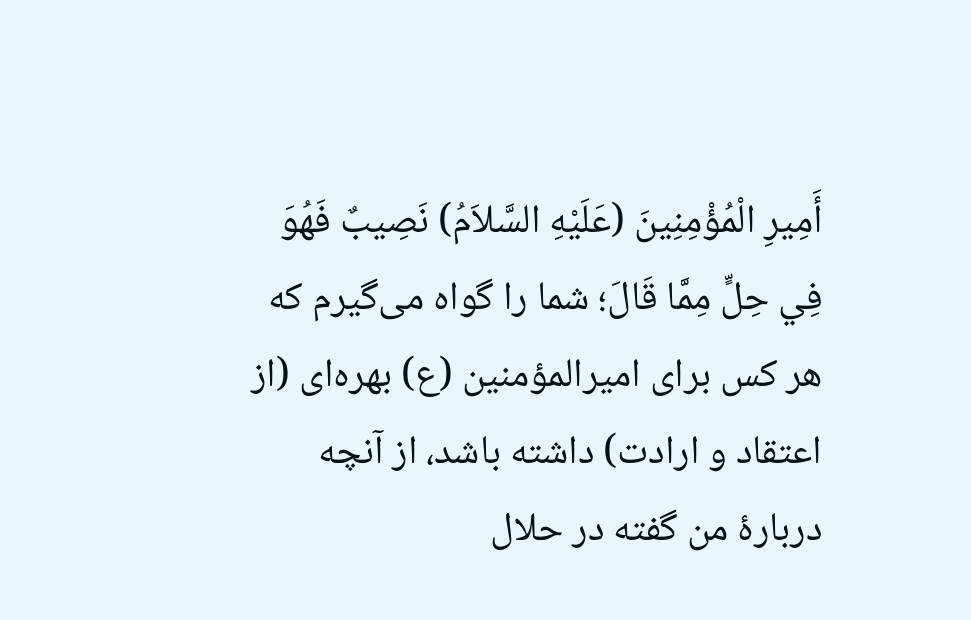أَمِيرِ الْمُؤْمِنِينَ (عَلَيْهِ السَّلاَمُ) نَصِيبٌ فَهُوَ فِي حِلٍّ مِمَّا قَالَ؛ شما را گواه می‌گیرم که هر کس برای امیرالمؤمنین (ع) بهره‌ای (از اعتقاد و ارادت) داشته باشد، از آنچه دربارهٔ من گفته‌ در حلال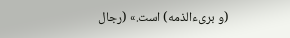(و بریءالذمه) است.» (رجال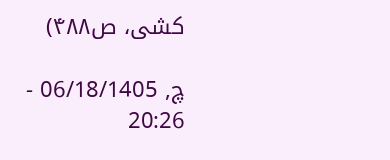کشی، ص۴۸۸)

چ, 06/18/1405 - 20:26